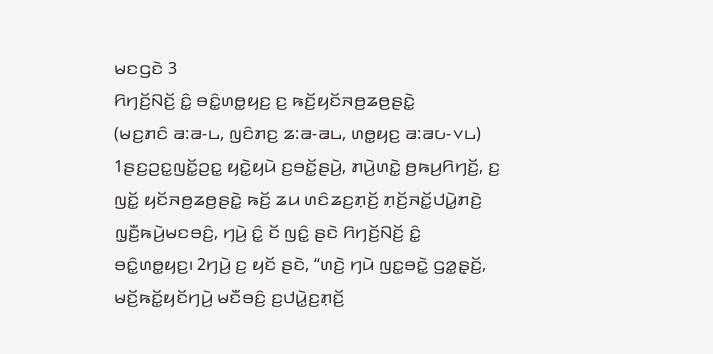ꤗꤢꤞꤢꤧ 3
ꤖꤚꤢꤩ꤬ꤡꤢꤩ꤬ ꤢꤨ꤭ ꤋꤢꤨ꤭ꤛꤥ꤭ꤟꤢ꤬ ꤢ꤬ ꤒꤢꤩ꤬ꤟꤢꤩꤏꤥ꤬ꤘꤥ꤬ꤔꤢꤧ꤭
(ꤗꤢ꤬ꤊꤢꤨ ꤁:꤁-꤈, ꤜꤢꤨꤊꤢ꤬ ꤃:꤁-꤁꤈, ꤛꤥ꤭ꤟꤢ꤬ ꤁:꤁꤉-꤂꤈)
1ꤔꤢ꤬ꤑꤢ꤭ꤜꤢꤩ꤭ꤑꤢ꤭ ꤟꤢꤧ꤭ꤟꤣꤧ ꤢ꤬ꤋꤢꤩ꤭ꤔꤣꤧ꤬, ꤊꤣꤧ꤬ꤛꤢꤧ꤭ ꤥ꤬ꤒꤣ꤬ꤖꤚꤢꤩ꤬, ꤢ꤬ ꤜꤢꤩ꤭ ꤟꤢꤩꤏꤥ꤬ꤘꤥ꤬ꤔꤢꤧ꤭ ꤒꤢꤩ꤬ ꤘꤣ ꤛꤢꤨꤘꤢ꤬ꤊ꤫ꤢꤩ꤬ ꤊ꤫ꤢꤩ꤬ꤏꤢꤩ꤭ꤓꤣꤧ꤭ꤊꤢꤧ꤬ ꤜ꤫ꤢꤪ꤬ꤒꤣꤧ꤬ꤗꤢꤋꤢꤨ꤬, ꤚꤣꤧ꤬ ꤢꤨ꤭ ꤢꤩ ꤜꤢꤨ꤭ ꤔꤢꤧ ꤖꤚꤢꤩ꤬ꤡꤢꤩ꤬ ꤢꤨ꤭ ꤋꤢꤨ꤭ꤛꤥ꤭ꤟꤢ꤬꤯ 2ꤚꤣꤧ꤬ ꤢ꤬ ꤟꤢꤩ ꤔꤢꤧ, “ꤛꤢꤧ꤬ ꤚꤣꤧ ꤜꤢ꤭ꤋꤢꤧ꤭ ꤞꤤ꤭ꤔ꤫ꤢꤩ꤬, ꤗꤢꤩ꤬ꤒꤢꤩ꤭ꤟꤢꤩꤚꤣꤧ꤬ ꤗꤢꤪꤋꤢꤨ꤬ ꤢ꤬ꤓꤣꤧ꤭ꤢ꤬ꤊ꤫ꤢꤩ꤬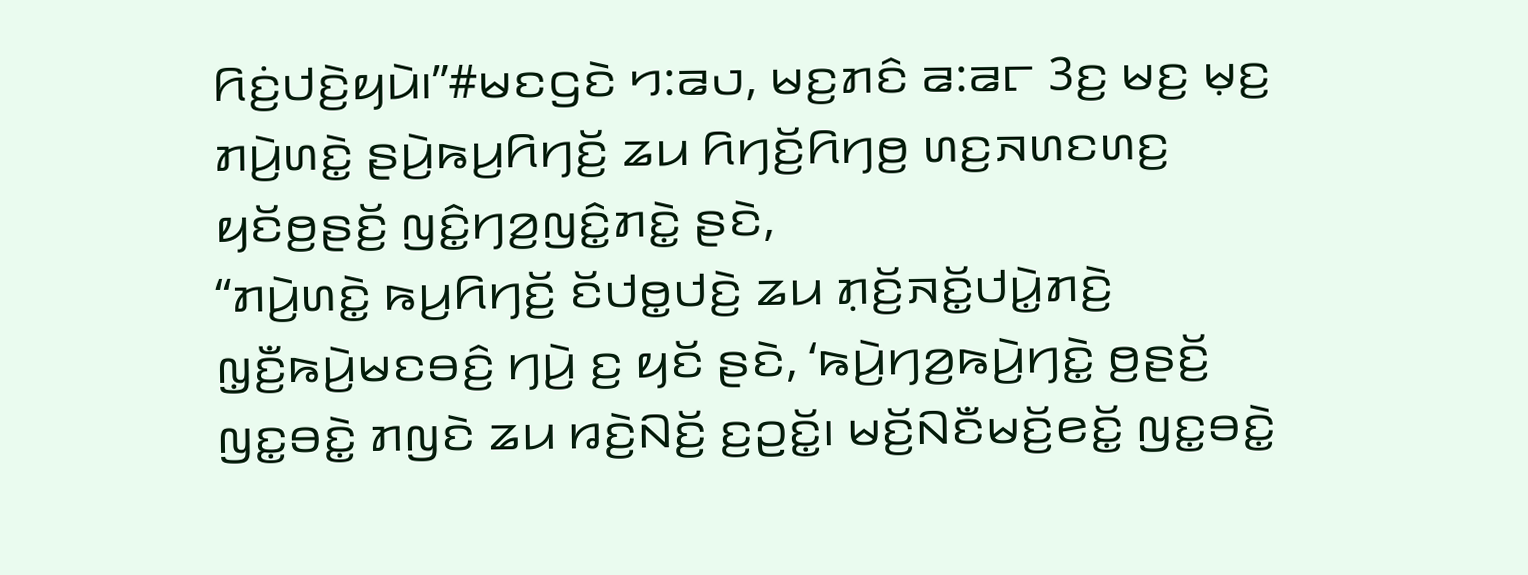ꤖꤢꤦ꤬ꤓꤢꤧ꤬ꤟꤣꤧ꤯”#ꤗꤢꤞꤢꤧ ꤄:꤁꤇, ꤗꤢ꤬ꤊꤢꤨ ꤁:꤁꤅ 3ꤢ꤬ ꤗꤢ꤬ ꤗ꤫ꤢ꤬ ꤊꤣꤧ꤬ꤛꤢꤧ꤭ ꤔꤣꤧ꤬ꤒꤣ꤬ꤖꤚꤢꤩ꤬ ꤘꤣ ꤖꤚꤢꤩ꤬ꤖꤚꤥ꤬ ꤛꤢ꤬ꤏꤛꤢꤛꤢ꤬ ꤟꤢꤩꤥ꤬ꤔꤢꤩ꤬ ꤜꤢꤨ꤭ꤚꤤ꤬ꤜꤢꤨ꤭ꤊꤢꤧ꤭ ꤔꤢꤧ,
“ꤊꤣꤧ꤬ꤛꤢꤧ꤭ ꤒꤣ꤬ꤖꤚꤢꤩ꤬ ꤢꤩꤓꤥ꤭ꤓꤢꤧ꤬ ꤘꤣ ꤊ꤫ꤢꤩ꤬ꤏꤢꤩ꤭ꤓꤣꤧ꤭ꤊꤢꤧ꤬ ꤜ꤫ꤢꤪ꤬ꤒꤣꤧ꤬ꤗꤢꤋꤢꤨ꤬ ꤚꤣꤧ꤬ ꤢ꤬ ꤟꤢꤩ ꤔꤢꤧ, ‘ꤒꤣꤧ꤬ꤚꤤ꤬ꤒꤣꤧ꤬ꤚꤢꤧ꤭ ꤥ꤬ꤔꤢꤩ꤬ ꤜꤢ꤭ꤋꤢꤧ꤭ ꤊꤜꤢꤧ ꤘꤣ ꤙꤢꤧ꤬ꤡꤢꤩ꤬ ꤢ꤬ꤑꤢꤩ꤭꤯ ꤗꤢꤩ꤬ꤡꤢꤪꤗꤢꤩ꤬ꤕꤢꤩ꤭ ꤜꤢ꤭ꤋꤢꤧ꤭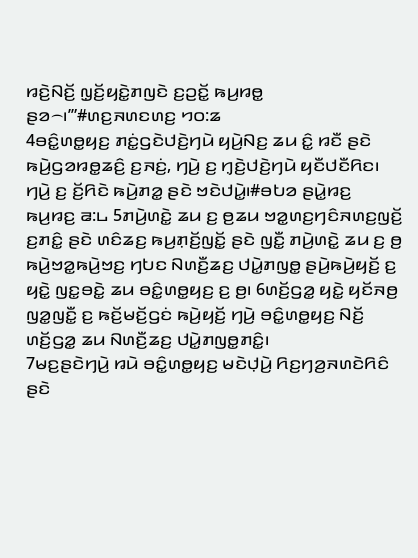ꤙꤢꤧ꤬ꤡꤢꤩ꤬ ꤜ꤫ꤢꤩ꤬ꤟꤢꤧ꤭ꤊꤜꤢꤧ ꤢ꤬ꤑꤢꤩ꤭ ꤒꤣ꤬ꤙꤥ꤭ ꤔꤤ꤮꤯’”#ꤛꤢ꤬ꤏꤛꤢꤛꤢ꤬ ꤄꤀:꤃
4ꤋꤢꤨ꤭ꤛꤥ꤭ꤟꤢ꤬ ꤊꤢꤦ꤭ꤞꤢꤧꤓꤢꤧ꤬ꤚꤣꤧ ꤟꤣꤧ꤬ꤡꤢ꤬ ꤘꤣ ꤢꤨ꤭ ꤙꤢꤪ ꤔꤢꤧ ꤒꤣꤧ꤬ꤞꤤꤙꤥ꤭ꤘꤢꤨ꤬ ꤢ꤬ꤏꤢꤦ꤬, ꤚꤣꤧ꤬ ꤢ꤬ ꤚ꤫ꤢꤧ꤬ꤓꤢꤧ꤬ꤚꤣꤧ ꤟꤢꤪꤓꤢꤪꤖꤢ꤯ ꤚꤣꤧ꤬ ꤢ꤬ ꤢꤩ꤬ꤖꤢꤧ ꤒꤣꤧ꤬ꤊꤤ꤭ ꤔꤢꤧ ꤠꤢꤧꤓꤣꤧ꤭꤯#ꤋꤝꤤ ꤔꤣꤧ꤭ꤙꤢ꤬ ꤒꤣ꤬ꤙꤢ꤬ ꤁:꤈ 5ꤊꤣꤧ꤬ꤛꤢꤧ꤭ ꤘꤣ ꤢ꤬ ꤥ꤬ꤘꤣ ꤠꤤ꤭ꤛꤢ꤬ꤚꤢꤨꤏꤛꤢ꤬ꤜꤢꤩ꤬ ꤢ꤬ꤊꤢꤨ꤭ ꤔꤢꤧ ꤛꤢꤨꤘꤢ꤬ ꤒꤣ꤬ꤊ꤫ꤢꤩ꤬ꤜꤢꤩ꤭ ꤔꤢꤧ ꤜꤢꤪ꤭ ꤊꤣꤧ꤬ꤛꤢꤧ꤭ ꤘꤣ ꤢ꤬ ꤥ꤬ ꤒꤣꤧ꤬ꤠꤤ꤭ꤒꤣꤧ꤬ꤠꤢ꤬ ꤚꤝꤢ ꤡꤛꤢꤪ꤬ꤘꤢ꤬ ꤓꤣꤧ꤭ꤊꤜꤥ꤭ ꤔꤣꤧ꤬ꤒꤣꤧ꤬ꤟꤢꤩ꤬ ꤢ꤬ ꤟꤢꤧ꤭ ꤜꤢ꤭ꤋꤢꤧ꤭ ꤘꤣ ꤋꤢꤨ꤭ꤛꤥ꤭ꤟꤢ꤬ ꤢ꤬ ꤥ꤬꤯ 6ꤛꤢꤩ꤬ꤞꤤ꤭ ꤟꤢꤧ꤭ ꤟꤢꤩꤏꤥ꤬ ꤜꤤ꤭ꤜꤢꤪ꤭ ꤢ꤬ ꤒꤢꤩ꤬ꤗꤢꤩ꤬ꤞꤢꤦ ꤒꤣꤧ꤬ꤟꤢꤩ꤬ ꤚꤣꤧ꤬ ꤋꤢꤨ꤭ꤛꤥ꤭ꤟꤢ꤬ ꤡꤢꤩ꤬ ꤛꤢꤩ꤬ꤞꤤ꤭ ꤘꤣ ꤡꤛꤢꤪ꤬ꤘꤢ꤬ ꤓꤣꤧ꤭ꤊꤜꤥ꤭ꤊꤢꤨ꤭꤯
7ꤗꤢ꤬ꤔꤢꤧꤚꤣꤧ꤬ ꤙꤣꤧ ꤋꤢꤨ꤭ꤛꤥ꤭ꤟꤢ꤬ ꤗꤢꤧꤓ꤫ꤣꤧ꤬ ꤖꤢ꤬ꤚꤤ꤬ꤏꤛꤢꤧꤖꤢꤨ ꤔꤢꤧ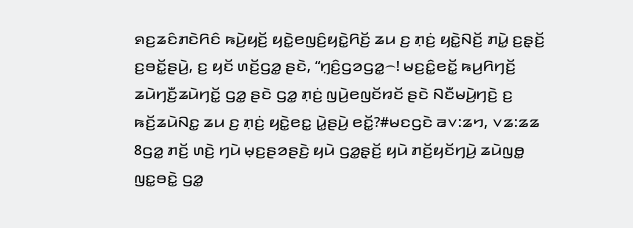ꤎꤢ꤬ꤘꤢꤨꤊꤢꤧꤖꤢꤨ ꤒꤣꤧ꤬ꤟꤢꤩ꤬ ꤟꤢꤧ꤭ꤕꤜꤢꤨ꤬ꤟꤢꤧ꤭ꤖꤢꤩ꤬ ꤘꤣ ꤢ꤬ ꤊ꤫ꤢꤦ꤬ ꤟꤢꤧ꤭ꤡꤢꤩ꤬ ꤊꤣꤧ꤭ ꤢ꤬ꤔ꤫ꤢꤩ꤬ ꤢ꤬ꤋꤢꤩ꤭ꤔꤣꤧ꤬, ꤢ꤬ ꤟꤢꤩ ꤛꤢꤩ꤬ꤞꤤ꤭ ꤔꤢꤧ, “ꤚ꤫ꤢꤨ꤬ꤞꤤꤞꤤ꤭꤮! ꤗꤢ꤬ꤢꤨ꤭ꤕꤢꤩ꤭ ꤒꤣ꤬ꤖꤚꤢꤩ꤬ ꤘꤣꤧꤚꤢꤪ꤬ꤘꤣꤧꤚꤢꤩ꤭ ꤞꤤ꤭ ꤔꤢꤧ ꤞꤤ꤭ ꤊ꤫ꤢꤦ꤬ ꤜꤣꤧ꤬ꤕꤜꤢꤩꤙꤢꤩ ꤔꤢꤧ ꤡꤢꤪꤗꤣꤧ꤬ꤚꤢꤧ꤬ ꤢ꤬ ꤒꤢꤩ꤬ꤘꤣꤧꤡꤢ꤭ ꤘꤣ ꤢ꤬ ꤊ꤫ꤢꤦ꤬ ꤟꤢꤧ꤭ꤕꤢ꤭ ꤣꤧ꤭ꤔꤣꤧ꤬ ꤕꤢꤩ꤭?#ꤗꤢꤞꤢꤧ ꤁꤂:꤃꤄, ꤂꤃:꤃꤃ 8ꤞꤤ꤭ ꤊꤢꤩ꤬ ꤛꤢꤧ꤬ ꤚꤣꤧ ꤗ꤫ꤢ꤬ꤔꤤꤔꤢꤧ꤬ ꤟꤣꤧ ꤞꤤ꤭ꤔ꤫ꤢꤩ꤬ ꤟꤣꤧ ꤊꤢꤩ꤬ꤟꤢꤩꤚꤣꤧ꤬ ꤘꤣꤧꤜꤥ꤭ ꤜꤢ꤭ꤋꤢꤧ꤭ ꤞꤤ꤭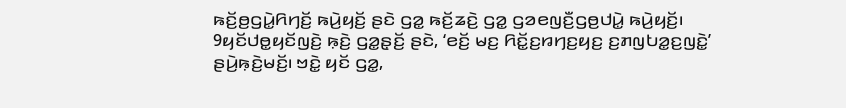ꤒꤢꤩ꤬ꤥ꤬ꤞꤣꤧ꤭ꤖꤚꤢꤩ꤬ ꤒꤣꤧ꤬ꤟꤢꤩ꤬ ꤔꤢꤧ ꤞꤤ꤭ ꤒꤢꤩ꤬ꤘꤢꤧ꤬ ꤞꤤ꤭ ꤞꤤꤕꤜꤢꤪ꤬ꤞꤥ꤬ꤓꤣꤧ꤭ ꤒꤣꤧ꤬ꤟꤢꤩ꤬꤯ 9ꤟꤢꤩꤓꤥ꤭ꤟꤢꤩꤜꤢꤧ꤬ ꤒ꤫ꤢꤧ꤬ ꤞꤤ꤭ꤔ꤫ꤢꤩ꤬ ꤔꤢꤧ, ‘ꤕꤢꤩ꤬ ꤗꤢ꤬ ꤖꤢꤩ꤭ꤢ꤬ꤙꤚꤢ꤬ꤟꤢ꤬ ꤢ꤬ꤊꤜꤝꤤ꤭ꤢ꤬ꤜꤢꤧ꤭’ ꤔꤣꤧ꤬ꤒ꤫ꤢꤧ꤬ꤗꤢꤩ꤬꤯ ꤠꤢꤧ꤭ ꤟꤢꤩ ꤞꤤ꤭,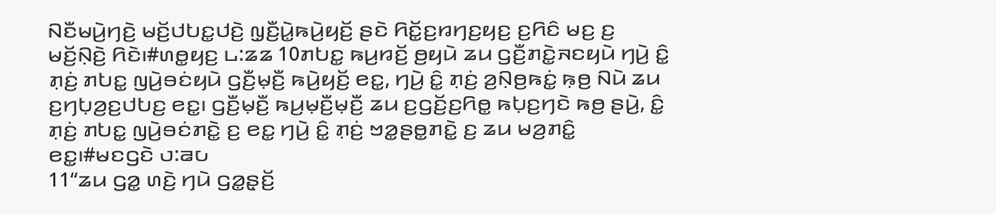ꤡꤢꤪꤗꤣꤧ꤬ꤚꤢꤧ꤬ ꤗꤢꤩ꤬ꤓꤝꤢ꤭ꤓꤢꤧ꤬ ꤜ꤫ꤢꤪ꤬ꤣꤧ꤭ꤒꤣꤧ꤬ꤟꤢꤩ꤬ ꤔꤢꤧ ꤖꤢꤩ꤭ꤢ꤬ꤙꤚꤢ꤬ꤟꤢ꤬ ꤢ꤬ꤖꤢꤨ ꤗꤢ꤬ ꤢ꤬ ꤗꤢꤩ꤬ꤡ꤫ꤢꤧ꤬ ꤖꤢꤧ꤯#ꤛꤥ꤭ꤟꤢ꤬ ꤈:꤃꤃ 10ꤊꤝꤢ꤭ ꤒꤣ꤬ꤙꤢꤩ꤬ ꤥ꤬ꤟꤣꤧ ꤘꤣ ꤞꤢꤪ꤬ꤊꤢꤧ꤭ꤏꤢꤟꤣꤧ ꤚꤣꤧ꤬ ꤢꤨ꤭ ꤊ꤫ꤢꤦ꤬ ꤊꤝꤢ꤭ ꤜꤣꤧ꤬ꤋꤢꤦꤟꤣꤧ ꤞꤢꤪ꤬ꤗ꤫ꤢꤪ꤬ ꤒꤣꤧ꤬ꤟꤢꤩ꤬ ꤕꤢ꤭, ꤚꤣꤧ꤬ ꤢꤨ꤭ ꤊ꤫ꤢꤦ꤬ ꤤ꤬ꤡ꤫ꤥ꤬ꤒꤢꤦ꤭ ꤒ꤫ꤥ꤬ ꤡꤣꤧ ꤘꤣ ꤢ꤬ꤚꤝ꤫ꤤ꤬ꤢ꤬ꤓꤝꤢ꤬ ꤕꤢ꤭꤯ ꤞꤢꤪ꤬ꤗ꤫ꤢꤪ꤬ ꤒꤣ꤬ꤗ꤫ꤢꤪ꤬ꤗ꤫ꤢꤪ꤬ ꤘꤣ ꤢ꤬ꤞꤢꤩ꤬ꤢ꤬ꤖꤥ꤭ ꤒꤝ꤫ꤢ꤬ꤚꤢꤧ ꤒꤥ꤬ ꤔꤣꤧ꤬, ꤢꤨ꤭ ꤊ꤫ꤢꤦ꤬ ꤊꤝꤢ꤭ ꤜꤣꤧ꤬ꤋꤢꤦꤊꤢꤧ꤭ ꤢ꤬ ꤕꤢ꤭ ꤚꤣꤧ꤬ ꤢꤨ꤭ ꤊ꤫ꤢꤦ꤬ ꤠꤤ꤭ꤔꤥ꤭ꤊꤢꤧ꤭ ꤢ꤬ ꤘꤣ ꤗꤤ꤬ꤊꤢꤨ꤭ ꤕꤢ꤭꤯#ꤗꤢꤞꤢꤧ ꤇:꤁꤉
11“ꤘꤣ ꤞꤤ꤭ ꤛꤢꤧ꤬ ꤚꤣꤧ ꤞꤤ꤭ꤔ꤫ꤢꤩ꤬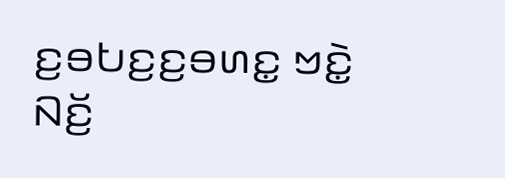ꤢ꤬ꤋꤝꤢ꤬ꤢ꤬ꤋꤛꤢ꤭ ꤠꤢꤧ꤭ ꤡꤢꤩ꤬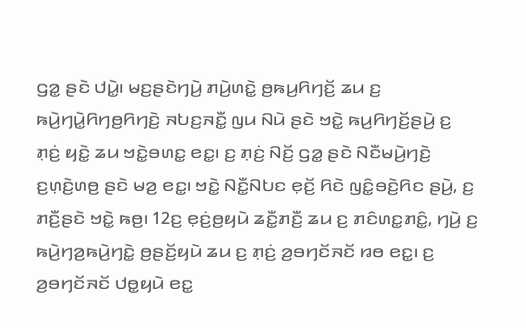ꤞꤤ꤭ ꤔꤢꤧ ꤓꤣꤧ꤭꤯ ꤗꤢ꤬ꤔꤢꤧꤚꤣꤧ꤬ ꤊꤣꤧ꤬ꤛꤢꤧ꤭ ꤥ꤬ꤒꤣ꤬ꤖꤚꤢꤩ꤬ ꤘꤣ ꤢ꤬ ꤒꤣꤧ꤬ꤚꤣꤧ꤭ꤖꤚꤥ꤬ꤖꤚꤢꤧ꤬ ꤏꤝꤢ꤬ꤏꤢꤪ꤭ ꤜꤣ ꤡꤣꤧ ꤔꤢꤧ ꤠꤢꤧ꤭ ꤒꤣ꤬ꤖꤚꤢꤩ꤬ꤔꤣꤧ꤬ ꤢ꤬ ꤊ꤫ꤢꤦ꤬ ꤟꤢꤧ꤭ ꤘꤣ ꤠꤢꤧ꤭ꤋꤛꤢ꤭ ꤕꤢ꤭꤯ ꤢ꤬ ꤊ꤫ꤢꤦ꤬ ꤡꤢꤩ꤬ ꤞꤤ꤭ ꤔꤢꤧ ꤡꤢꤪꤗꤣꤧ꤬ꤚꤢꤧ꤬ ꤢ꤬ꤛ꤫ꤢꤧ꤬ꤛꤥ꤬ ꤔꤢꤧ ꤗꤤ꤬ ꤕꤢ꤭꤯ ꤠꤢꤧ꤭ ꤡꤢꤪ꤭ꤡꤝꤢ ꤕ꤫ꤢꤩ꤬ ꤖꤢꤧ ꤜꤢꤨ꤭ꤋꤢꤧ꤬ꤖꤢ ꤔꤣꤧ꤬, ꤢ꤬ ꤊꤢꤪ꤬ꤔꤢꤧ ꤠꤢꤧ꤭ ꤒꤥ꤬꤯ 12ꤢ꤬ ꤕ꤫ꤢꤦ꤬ꤥ꤬ꤟꤣꤧ ꤘꤢꤪ꤭ꤊꤢꤪ꤬ ꤘꤣ ꤢ꤬ ꤊꤢꤨꤛꤢ꤭ꤊꤢꤨ꤭, ꤚꤣꤧ꤬ ꤢ꤬ ꤒꤣꤧ꤬ꤚꤤ꤬ꤒꤣꤧ꤬ꤚꤢꤧ꤭ ꤥ꤬ꤔꤢꤩ꤬ꤟꤣꤧ ꤘꤣ ꤢ꤬ ꤊ꤫ꤢꤦ꤬ ꤤ꤬ꤋꤚꤢꤩꤏꤢꤩ ꤙꤥ ꤕꤢ꤭꤯ ꤢ꤬ ꤤ꤬ꤋꤚꤢꤩꤏꤢꤩ ꤓꤥ꤭ꤟꤣꤧ ꤕꤢ꤭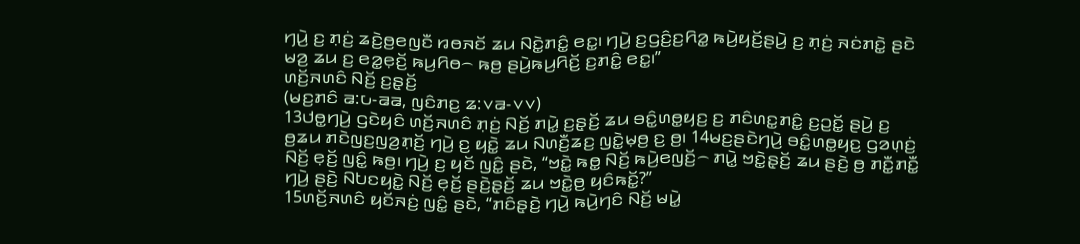ꤚꤣꤧ꤬ ꤢ꤬ ꤊ꤫ꤢꤦ꤬ ꤘꤢꤧ꤬ꤥ꤬ꤕꤜꤢꤪ ꤙꤥꤏꤢꤩ ꤘꤣ ꤡꤢꤧ꤭ꤊꤢꤨ꤭ ꤕꤢ꤭꤯ ꤚꤣꤧ꤬ ꤢ꤬ꤞꤢꤨ꤬ꤢ꤬ꤖꤤ꤭ ꤒꤣꤧ꤬ꤟꤢꤩ꤬ꤔꤣꤧ꤬ ꤢ꤬ ꤊ꤫ꤢꤦ꤬ ꤏꤢꤦꤊꤢꤧ꤭ ꤔꤢꤧ ꤗꤤ꤬ ꤘꤣ ꤢ꤬ ꤕꤤ꤭ꤕ꤫ꤢꤩ꤬ ꤒꤣ꤬ꤖꤥ꤮ ꤒꤥ꤬ ꤔꤣꤧ꤬ꤒꤣ꤬ꤖꤢꤩ꤬ ꤢ꤬ꤊꤢꤨ꤭ ꤕꤢ꤭꤯”
ꤛꤢꤩ꤬ꤏꤛꤢꤨ ꤡꤢꤩ꤬ ꤢ꤬ꤔ꤫ꤢꤩ꤬
(ꤗꤢ꤬ꤊꤢꤨ ꤁:꤉-꤁꤁, ꤜꤢꤨꤊꤢ꤬ ꤃:꤂꤁-꤂꤂)
13ꤓꤥ꤭ꤚꤣꤧ꤬ ꤞꤢꤧꤟꤢꤨ ꤛꤢꤩ꤬ꤏꤛꤢꤨ ꤊ꤫ꤢꤦ꤬ ꤡꤢꤩ꤬ ꤊꤣꤧ꤭ ꤢ꤬ꤔ꤫ꤢꤩ꤬ ꤘꤣ ꤋꤢꤨ꤭ꤛꤥ꤭ꤟꤢ꤬ ꤢ꤬ ꤊꤢꤨꤛꤢ꤭ꤊꤢꤨ꤭ ꤢ꤬ꤑꤢꤩ꤭ ꤔꤣꤧ꤬ ꤢ꤬ ꤥ꤬ꤘꤣ ꤊꤢꤧꤜꤢ꤬ꤜꤤ꤬ꤊ꤫ꤢꤩ꤬ ꤚꤣꤧ꤬ ꤢ꤬ ꤟꤢꤧ꤭ ꤘꤣ ꤡꤛꤢꤪ꤬ꤘꤢ꤬ ꤜꤢꤧ꤭ꤗ꤫ꤥ꤬ ꤢ꤬ ꤥ꤬꤯ 14ꤗꤢ꤬ꤔꤢꤧꤚꤣꤧ꤬ ꤋꤢꤨ꤭ꤛꤥ꤭ꤟꤢ꤬ ꤞꤤꤛ꤫ꤢꤦ꤬ ꤡꤢꤩ꤬ ꤕ꤫ꤢꤩ꤬ ꤜꤢꤨ꤭ ꤒꤥ꤬꤯ ꤚꤣꤧ꤬ ꤢ꤬ ꤟꤢꤩ ꤜꤢꤨ꤭ ꤔꤢꤧ, “ꤠꤢꤧ꤭ ꤒꤥ꤭ ꤡꤢꤩ꤬ ꤒꤣꤧ꤬ꤕꤜꤢꤩ꤬꤮ ꤊꤣꤧ꤭ ꤠꤢꤧ꤭ꤔ꤫ꤢꤩ꤬ ꤘꤣ ꤔꤢꤧ꤬ ꤥ꤬ ꤊꤢꤪ꤭ꤊꤢꤪ꤭ ꤚꤣꤧ꤬ ꤔꤢꤧ꤬ ꤡꤝꤢꤟꤢꤧ꤭ ꤡꤢꤩ꤬ ꤕ꤫ꤢꤩ꤬ ꤔꤢꤧ꤬ꤔ꤫ꤢꤩ꤬ ꤘꤣ ꤠꤢꤧ꤭ꤥ꤬ ꤟꤢꤨꤒꤢꤩ꤭?”
15ꤛꤢꤩ꤬ꤏꤛꤢꤨ ꤟꤢꤩꤏꤢꤦ꤬ ꤜꤢꤨ꤭ ꤔꤢꤧ, “ꤊꤢꤨꤔ꤫ꤢꤧ꤬ ꤚꤣꤧ꤬ ꤒꤣꤧ꤬ꤚꤢꤨ ꤡꤢꤩ꤬ ꤗꤣꤧ꤭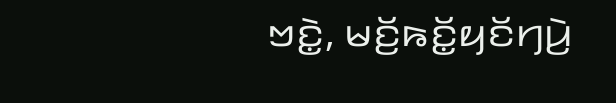ꤠꤢꤧ꤭, ꤗꤢꤩ꤬ꤒꤢꤩ꤭ꤟꤢꤩꤚꤣꤧ꤬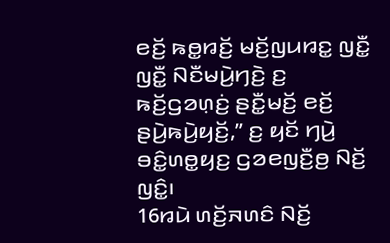ꤕꤢꤩ꤬ ꤒꤥ꤭ꤙꤢꤩ꤬ ꤗꤢꤩ꤬ꤜꤣꤙꤢ꤭ ꤜꤢꤪ꤭ ꤜꤢꤪ꤭ ꤡꤢꤪꤗꤣꤧ꤬ꤚꤢꤧ꤬ ꤢ꤬ ꤒꤢꤩ꤬ꤞꤤꤛ꤫ꤢꤦ꤬ ꤔꤢꤪ꤭ꤗꤢꤩ꤬ ꤕꤢꤩ꤬ ꤔꤣꤧ꤬ꤒꤣꤧ꤬ꤟꤢꤩ꤬,” ꤢ꤬ ꤟꤢꤩ ꤚꤣꤧ꤬ ꤋꤢꤨ꤭ꤛꤥ꤭ꤟꤢ꤬ ꤞꤤꤕꤜꤢꤪ꤬ꤥ꤬ ꤡꤢꤩ꤬ ꤜꤢꤨ꤭꤯
16ꤙꤣꤧ ꤛꤢꤩ꤬ꤏꤛꤢꤨ ꤡꤢꤩ꤬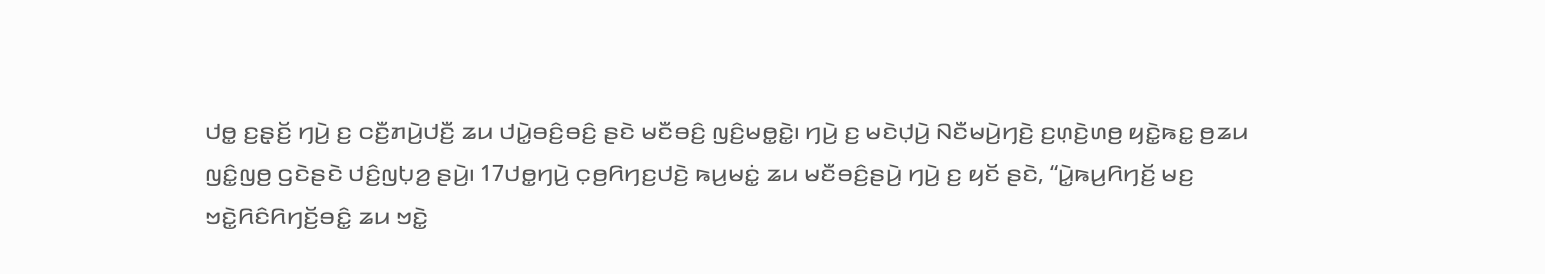ꤓꤥ꤭ ꤢ꤬ꤔ꤫ꤢꤩ꤬ ꤚꤣꤧ꤬ ꤢ꤬ ꤍꤢꤪ꤬ꤊꤣꤧ꤬ꤓꤢꤪ꤬ ꤘꤣ ꤓꤣꤧ꤭ꤋꤢꤨ꤬ꤋꤢꤨ꤬ ꤔꤢꤧ ꤗꤢꤪꤋꤢꤨ꤬ ꤜꤢꤨ꤬ꤗꤥ꤭ꤢꤧ꤭꤯ ꤚꤣꤧ꤬ ꤢ꤬ ꤗꤢꤧꤓ꤫ꤣꤧ꤬ ꤡꤢꤪꤗꤣꤧ꤬ꤚꤢꤧ꤬ ꤢ꤬ꤛ꤫ꤢꤧ꤬ꤛꤥ꤬ ꤟꤢꤧ꤭ꤒꤢ꤭ ꤥ꤬ꤘꤣ ꤜꤢꤨ꤭ꤜꤥ꤬ ꤞꤢꤧꤔꤢꤧ ꤓꤢꤨ꤬ꤜꤝ꤫ꤤ꤬ ꤔꤣꤧ꤬꤯ 17ꤓꤥ꤭ꤚꤣꤧ꤬ ꤍ꤫ꤥ꤬ꤖꤚꤢ꤬ꤓꤢꤧ꤬ ꤒꤣ꤬ꤗꤢꤦ꤭ ꤘꤣ ꤗꤢꤪꤋꤢꤨ꤬ꤔꤣꤧ꤬ ꤚꤣꤧ꤬ ꤢ꤬ ꤟꤢꤩ ꤔꤢꤧ, “ꤣꤧ꤭ꤒꤣ꤬ꤖꤚꤢꤩ꤬ ꤗꤢ꤬ ꤠꤢꤧ꤭ꤖꤢꤨꤖꤚꤢꤩ꤬ꤋꤢꤨ꤭ ꤘꤣ ꤠꤢꤧ꤭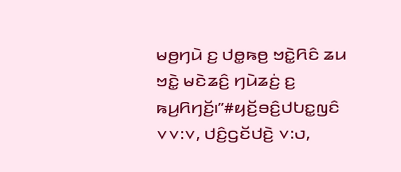ꤗꤥ꤬ꤚꤣꤧ ꤢ꤬ ꤓꤥ꤭ꤒꤥ꤬ ꤠꤢꤧ꤭ꤖꤢꤨ ꤘꤣ ꤠꤢꤧ꤭ ꤗꤢꤧꤘꤢꤨ꤬ ꤚꤣꤧꤘꤢꤦ꤬ ꤢ꤬ ꤒꤣ꤬ꤖꤚꤢꤩ꤬꤯”#ꤟꤢꤩ꤬ꤋꤢꤨ꤬ꤓꤝꤢ꤭ꤜꤢꤨ ꤂꤂:꤂, ꤓꤢꤨ꤬ꤞꤢꤩꤓꤢꤧ꤬ ꤂:꤇,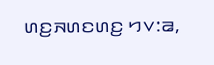ꤛꤢ꤬ꤏꤛꤢꤛꤢ꤬ ꤄꤂:꤁,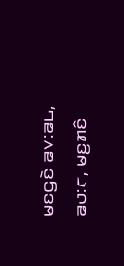ꤗꤢꤞꤢꤧ ꤁꤂:꤁꤈, ꤁꤇:꤅, ꤗꤢ꤬ꤊꤢꤨ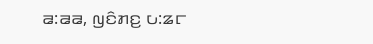꤁:꤁꤁, ꤜꤢꤨꤊꤢ꤬ ꤉:꤃꤅